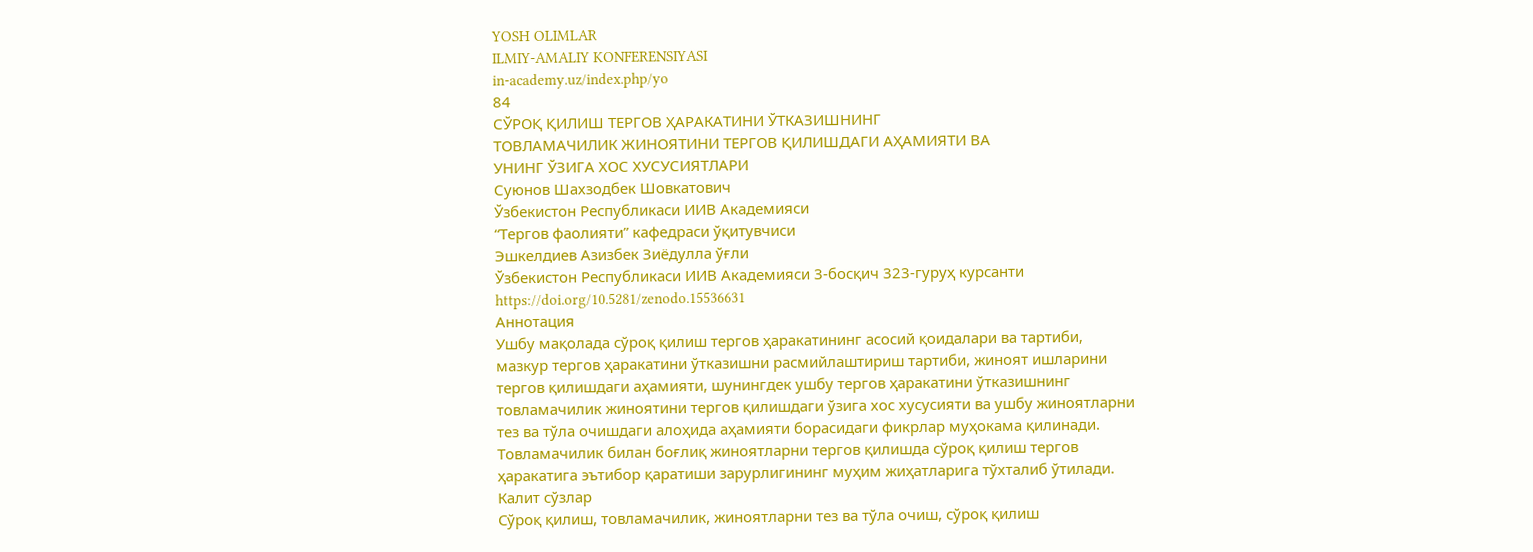YOSH OLIMLAR
ILMIY-AMALIY KONFERENSIYASI
in-academy.uz/index.php/yo
84
СЎРОҚ ҚИЛИШ ТЕРГОВ ҲАРАКАТИНИ ЎТКАЗИШНИНГ
ТОВЛАМАЧИЛИК ЖИНОЯТИНИ ТЕРГОВ ҚИЛИШДАГИ АҲАМИЯТИ ВА
УНИНГ ЎЗИГА ХОС ХУСУСИЯТЛАРИ
Суюнов Шахзодбек Шовкатович
Ўзбекистон Республикаси ИИВ Академияси
“Тергов фаолияти” кафедраси ўқитувчиси
Эшкелдиев Азизбек Зиёдулла ўғли
Ўзбекистон Республикаси ИИВ Академияси 3-босқич 323-гуруҳ курсанти
https://doi.org/10.5281/zenodo.15536631
Аннотация
Ушбу мақолада сўроқ қилиш тергов ҳаракатининг асосий қоидалари ва тартиби,
мазкур тергов ҳаракатини ўтказишни расмийлаштириш тартиби, жиноят ишларини
тергов қилишдаги аҳамияти, шунингдек ушбу тергов ҳаракатини ўтказишнинг
товламачилик жиноятини тергов қилишдаги ўзига хос хусусияти ва ушбу жиноятларни
тез ва тўла очишдаги алоҳида аҳамияти борасидаги фикрлар муҳокама қилинади.
Товламачилик билан боғлиқ жиноятларни тергов қилишда сўроқ қилиш тергов
ҳаракатига эътибор қаратиши зарурлигининг муҳим жиҳатларига тўхталиб ўтилади.
Калит сўзлар
Cўроқ қилиш, товламачилик, жиноятларни тез ва тўла очиш, сўроқ қилиш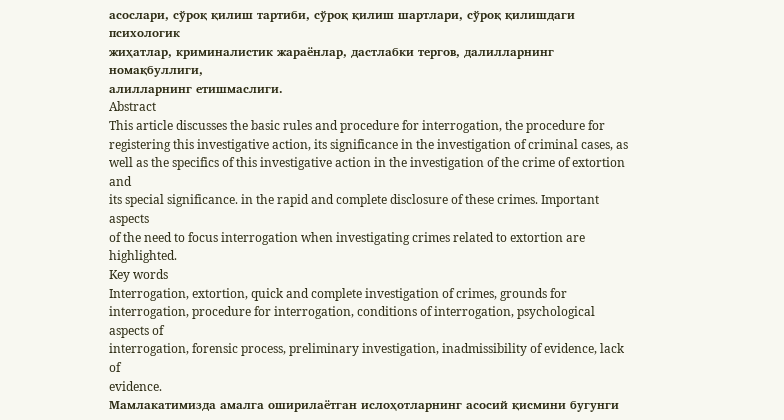асослари, сўроқ қилиш тартиби, сўроқ қилиш шартлари, сўроқ қилишдаги психологик
жиҳатлар, криминалистик жараёнлар, дастлабки тергов, далилларнинг номақбуллиги,
алилларнинг етишмаслиги.
Abstract
This article discusses the basic rules and procedure for interrogation, the procedure for
registering this investigative action, its significance in the investigation of criminal cases, as
well as the specifics of this investigative action in the investigation of the crime of extortion and
its special significance. in the rapid and complete disclosure of these crimes. Important aspects
of the need to focus interrogation when investigating crimes related to extortion are
highlighted.
Key words
Interrogation, extortion, quick and complete investigation of crimes, grounds for
interrogation, procedure for interrogation, conditions of interrogation, psychological aspects of
interrogation, forensic process, preliminary investigation, inadmissibility of evidence, lack of
evidence.
Мамлакатимизда амалга оширилаётган ислоҳотларнинг асосий қисмини бугунги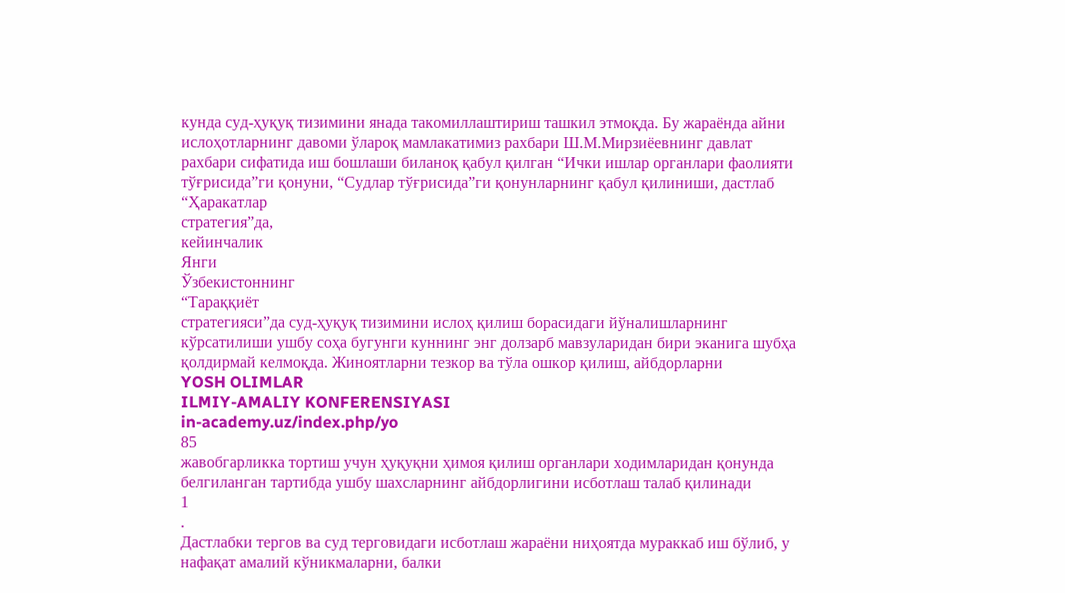кунда суд-ҳуқуқ тизимини янада такомиллаштириш ташкил этмоқда. Бу жараёнда айни
ислоҳотларнинг давоми ўлароқ мамлакатимиз рахбари Ш.М.Мирзиёевнинг давлат
рахбари сифатида иш бошлаши биланоқ қабул қилган “Ички ишлар органлари фаолияти
тўғрисида”ги қонуни, “Судлар тўғрисида”ги қонунларнинг қабул қилиниши, дастлаб
“Ҳаракатлар
стратегия”да,
кейинчалик
Янги
Ўзбекистоннинг
“Тараққиёт
стратегияси”да суд-ҳуқуқ тизимини ислоҳ қилиш борасидаги йўналишларнинг
кўрсатилиши ушбу соҳа бугунги куннинг энг долзарб мавзуларидан бири эканига шубҳа
қолдирмай келмоқда. Жиноятларни тезкор ва тўла ошкор қилиш, айбдорларни
YOSH OLIMLAR
ILMIY-AMALIY KONFERENSIYASI
in-academy.uz/index.php/yo
85
жавобгарликка тортиш учун ҳуқуқни ҳимоя қилиш органлари ходимларидан қонунда
белгиланган тартибда ушбу шахсларнинг айбдорлигини исботлаш талаб қилинади
1
.
Дастлабки тергов ва суд терговидаги исботлаш жараёни ниҳоятда мураккаб иш бўлиб, у
нафақат амалий кўникмаларни, балки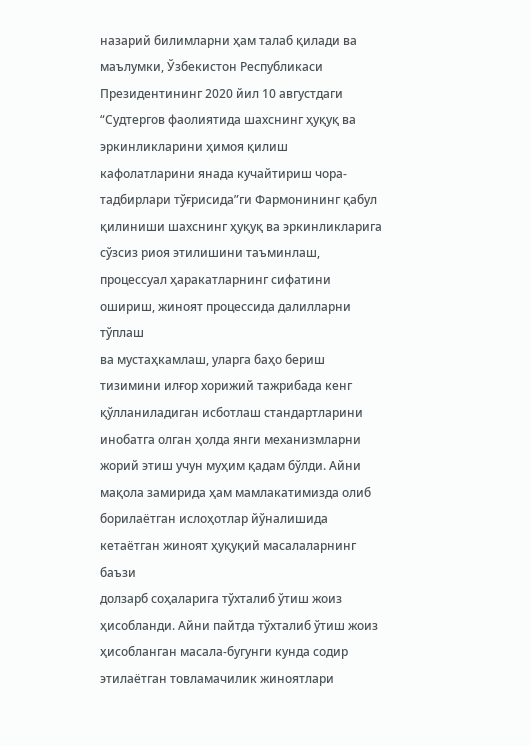назарий билимларни ҳам талаб қилади ва
маълумки, Ўзбекистон Республикаси Президентининг 2020 йил 10 августдаги
“Судтергов фаолиятида шахснинг ҳуқуқ ва эркинликларини ҳимоя қилиш
кафолатларини янада кучайтириш чора-тадбирлари тўғрисида”ги Фармонининг қабул
қилиниши шахснинг ҳуқуқ ва эркинликларига сўзсиз риоя этилишини таъминлаш,
процессуал ҳаракатларнинг сифатини ошириш, жиноят процессида далилларни тўплаш
ва мустаҳкамлаш, уларга баҳо бериш тизимини илғор хорижий тажрибада кенг
қўлланиладиган исботлаш стандартларини инобатга олган ҳолда янги механизмларни
жорий этиш учун муҳим қадам бўлди. Айни мақола замирида ҳам мамлакатимизда олиб
борилаётган ислоҳотлар йўналишида кетаётган жиноят ҳуқуқий масалаларнинг баъзи
долзарб соҳаларига тўхталиб ўтиш жоиз ҳисобланди. Айни пайтда тўхталиб ўтиш жоиз
ҳисобланган масала-бугунги кунда содир этилаётган товламачилик жиноятлари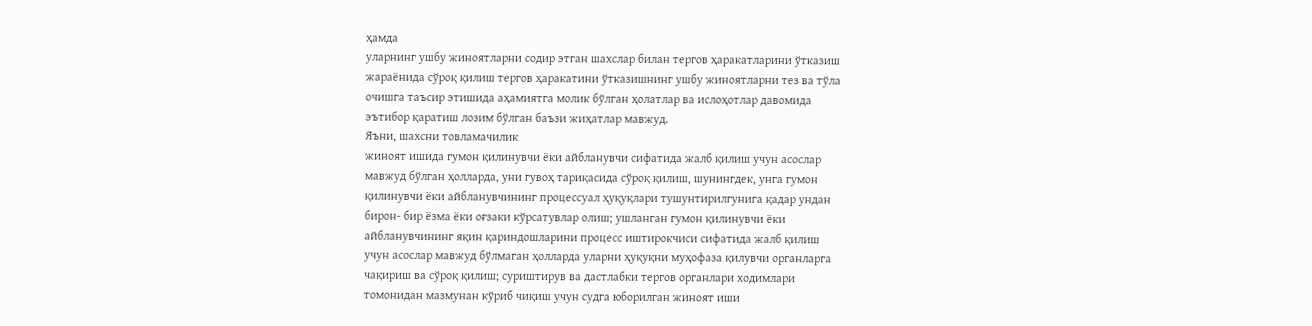ҳамда
уларнинг ушбу жиноятларни содир этган шахслар билан тергов ҳаракатларини ўтказиш
жараёнида сўроқ қилиш тергов ҳаракатини ўтказишнинг ушбу жиноятларни тез ва тўла
очишга таъсир этишида аҳамиятга молик бўлган ҳолатлар ва ислоҳотлар давомида
эътибор қаратиш лозим бўлган баъзи жиҳатлар мавжуд.
Яъни, шахсни товламачилик
жиноят ишида гумон қилинувчи ёки айбланувчи сифатида жалб қилиш учун асослар
мавжуд бўлган ҳолларда, уни гувоҳ тариқасида сўроқ қилиш, шунингдек, унга гумон
қилинувчи ёки айбланувчининг процессуал ҳуқуқлари тушунтирилгунига қадар ундан
бирон- бир ёзма ёки оғзаки кўрсатувлар олиш; ушланган гумон қилинувчи ёки
айбланувчининг яқин қариндошларини процесс иштирокчиси сифатида жалб қилиш
учун асослар мавжуд бўлмаган ҳолларда уларни ҳуқуқни муҳофаза қилувчи органларга
чақириш ва сўроқ қилиш; суриштирув ва дастлабки тергов органлари ходимлари
томонидан мазмунан кўриб чиқиш учун судга юборилган жиноят иши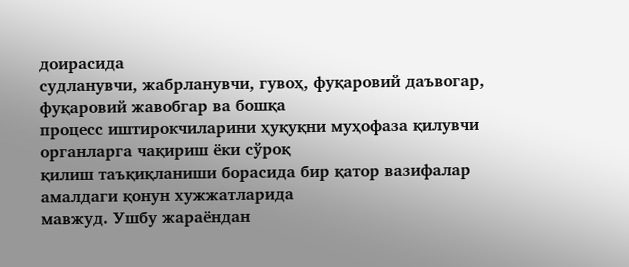доирасида
судланувчи, жабрланувчи, гувоҳ, фуқаровий даъвогар, фуқаровий жавобгар ва бошқа
процесс иштирокчиларини ҳуқуқни муҳофаза қилувчи органларга чақириш ёки сўроқ
қилиш таъқиқланиши борасида бир қатор вазифалар амалдаги қонун хужжатларида
мавжуд. Ушбу жараёндан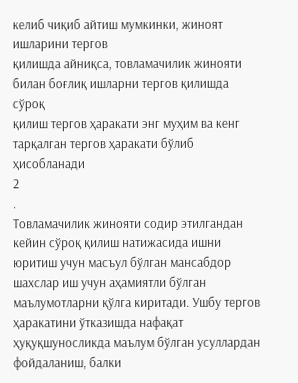келиб чиқиб айтиш мумкинки, жиноят ишларини тергов
қилишда айниқса, товламачилик жинояти билан боғлиқ ишларни тергов қилишда сўроқ
қилиш тергов ҳаракати энг муҳим ва кенг тарқалган тергов ҳаракати бўлиб
ҳисобланади
2
.
Товламачилик жинояти содир этилгандан кейин сўроқ қилиш натижасида ишни
юритиш учун масъул бўлган мансабдор шахслар иш учун аҳамиятли бўлган
маълумотларни қўлга киритади. Ушбу тергов ҳаракатини ўтказишда нафақат
ҳуқуқшуносликда маълум бўлган усуллардан фойдаланиш, балки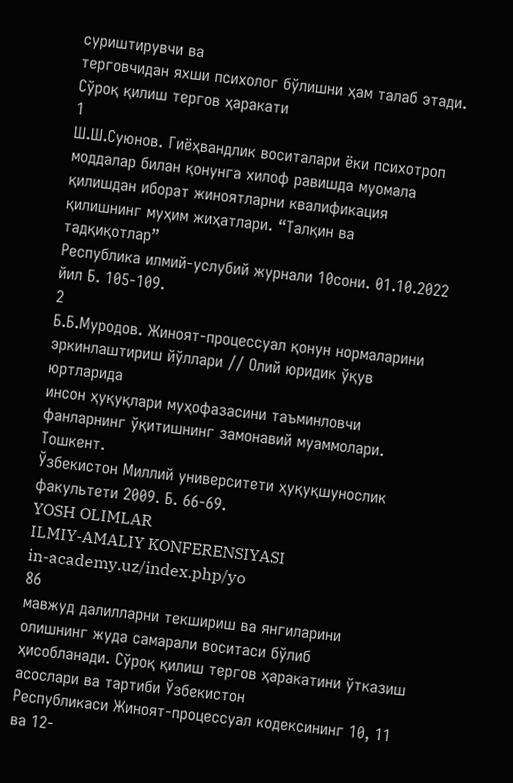суриштирувчи ва
терговчидан яхши психолог бўлишни ҳам талаб этади. Сўроқ қилиш тергов ҳаракати
1
Ш.Ш.Суюнов. Гиёҳвандлик воситалари ёки психотроп моддалар билан қонунга хилоф равишда муомала
қилишдан иборат жиноятларни квалификация қилишнинг муҳим жиҳатлари. “Талқин ва тадқиқотлар”
Республика илмий-услубий журнали 10сони. 01.10.2022 йил Б. 105-109.
2
Б.Б.Муродов. Жиноят-процессуал қонун нормаларини эркинлаштириш йўллари // Олий юридик ўқув юртларида
инсон ҳуқуқлари муҳофазасини таъминловчи фанларнинг ўқитишнинг замонавий муаммолари. Тошкент.
Ўзбекистон Миллий университети ҳуқуқшунослик факультети 2009. Б. 66-69.
YOSH OLIMLAR
ILMIY-AMALIY KONFERENSIYASI
in-academy.uz/index.php/yo
86
мавжуд далилларни текшириш ва янгиларини олишнинг жуда самарали воситаси бўлиб
ҳисобланади. Сўроқ қилиш тергов ҳаракатини ўтказиш асослари ва тартиби Ўзбекистон
Республикаси Жиноят-процессуал кодексининг 10, 11 ва 12-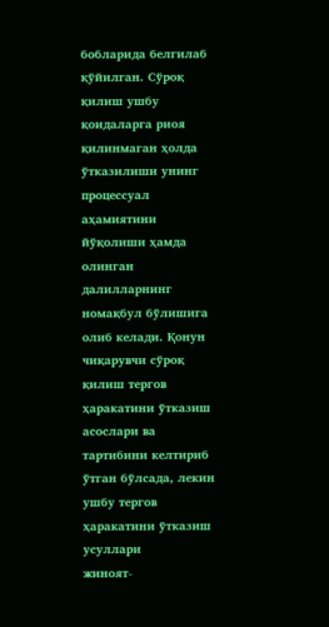бобларида белгилаб
қўйилган. Сўроқ қилиш ушбу қоидаларга риоя қилинмаган ҳолда ўтказилиши унинг
процессуал аҳамиятини йўқолиши ҳамда олинган далилларнинг номақбул бўлишига
олиб келади. Қонун чиқарувчи сўроқ қилиш тергов ҳаракатини ўтказиш асослари ва
тартибини келтириб ўтган бўлсада, лекин ушбу тергов ҳаракатини ўтказиш усуллари
жиноят-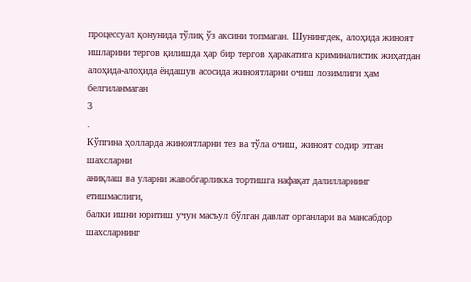процессуал қонунида тўлиқ ўз аксини топмаган. Шунингдек, алоҳида жиноят
ишларини тергов қилишда ҳар бир тергов ҳаракатига криминалистик жиҳатдан
алоҳида-алоҳида ёндашув асосида жиноятларни очиш лозимлиги ҳам белгиланмаган
3
.
Кўпгина ҳолларда жиноятларни тез ва тўла очиш, жиноят содир этган шахсларни
аниқлаш ва уларни жавобгарликка тортишга нафақат далилларнинг етишмаслиги,
балки ишни юритиш учун масъул бўлган давлат органлари ва мансабдор шахсларнинг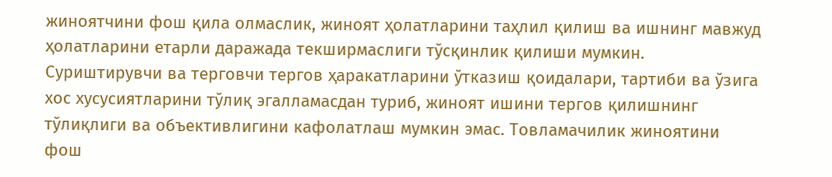жиноятчини фош қила олмаслик, жиноят ҳолатларини таҳлил қилиш ва ишнинг мавжуд
ҳолатларини етарли даражада текширмаслиги тўсқинлик қилиши мумкин.
Суриштирувчи ва терговчи тергов ҳаракатларини ўтказиш қоидалари, тартиби ва ўзига
хос хусусиятларини тўлиқ эгалламасдан туриб, жиноят ишини тергов қилишнинг
тўлиқлиги ва объективлигини кафолатлаш мумкин эмас. Товламачилик жиноятини
фош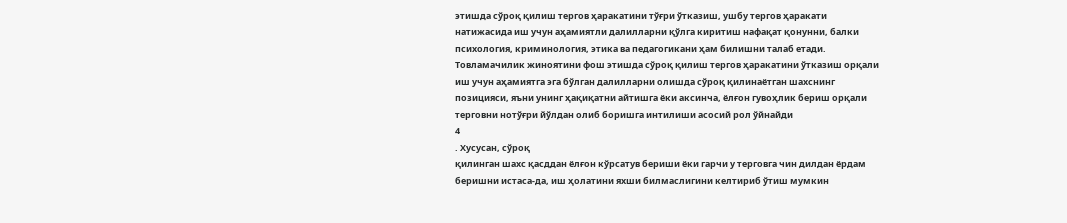этишда сўроқ қилиш тергов ҳаракатини тўғри ўтказиш, ушбу тергов ҳаракати
натижасида иш учун аҳамиятли далилларни қўлга киритиш нафақат қонунни, балки
психология, криминология, этика ва педагогикани ҳам билишни талаб етади.
Товламачилик жиноятини фош этишда сўроқ қилиш тергов ҳаракатини ўтказиш орқали
иш учун аҳамиятга эга бўлган далилларни олишда сўроқ қилинаётган шахснинг
позицияси, яъни унинг ҳақиқатни айтишга ёки аксинча, ёлғон гувоҳлик бериш орқали
терговни нотўғри йўлдан олиб боришга интилиши асосий рол ўйнайди
4
. Хусусан, сўроқ
қилинган шахс қасддан ёлғон кўрсатув бериши ёки гарчи у терговга чин дилдан ёрдам
беришни истаса-да, иш ҳолатини яхши билмаслигини келтириб ўтиш мумкин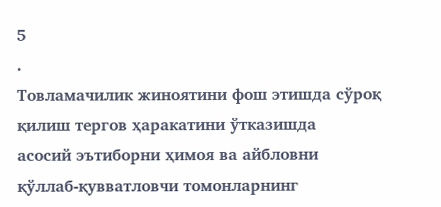5
.
Товламачилик жиноятини фош этишда сўроқ қилиш тергов ҳаракатини ўтказишда
асосий эътиборни ҳимоя ва айбловни қўллаб-қувватловчи томонларнинг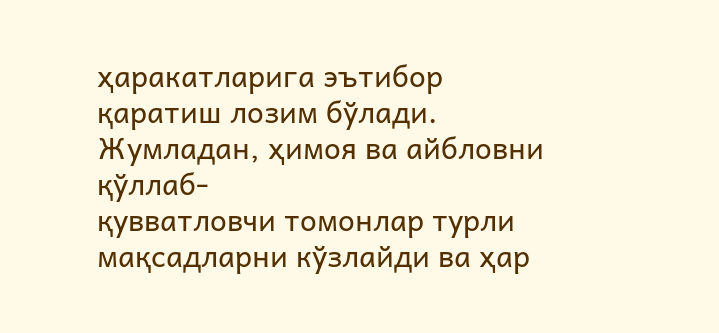ҳаракатларига эътибор қаратиш лозим бўлади. Жумладан, ҳимоя ва айбловни қўллаб-
қувватловчи томонлар турли мақсадларни кўзлайди ва ҳар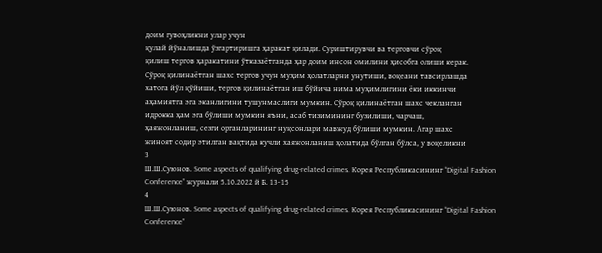доим гувоҳликни улар учун
қулай йўналишда ўзгартиришга ҳаракат қилади. Суриштирувчи ва терговчи сўроқ
қилиш тергов ҳаракатини ўтказаётганда ҳар доим инсон омилини ҳисобга олиши керак.
Сўроқ қилинаётган шахс тергов учун муҳим ҳолатларни унутиши, воқеани тавсирлашда
хатога йўл қўйиши, тергов қилинаётган иш бўйича нима муҳимлигини ёки иккинчи
аҳамиятга эга эканлигини тушунмаслиги мумкин. Сўроқ қилинаётган шахс чекланган
идрокка ҳам эга бўлиши мумкин яъни, асаб тизимининг бузилиши, чарчаш,
ҳаяжонланиш, сезги органларининг нуқсонлари мавжуд бўлиши мумкин. Aгар шахс
жиноят содир этилган вақтида кучли хаяжонланиш ҳолатида бўлган бўлса, у воқеликни
3
Ш.Ш.Суюнов. Some aspects of qualifying drug-related crimes. Корея Республикасининг “Digital Fashion
Conference” журнали 5.10.2022 й Б. 13-15
4
Ш.Ш.Суюнов. Some aspects of qualifying drug-related crimes. Корея Республикасининг “Digital Fashion
Conference”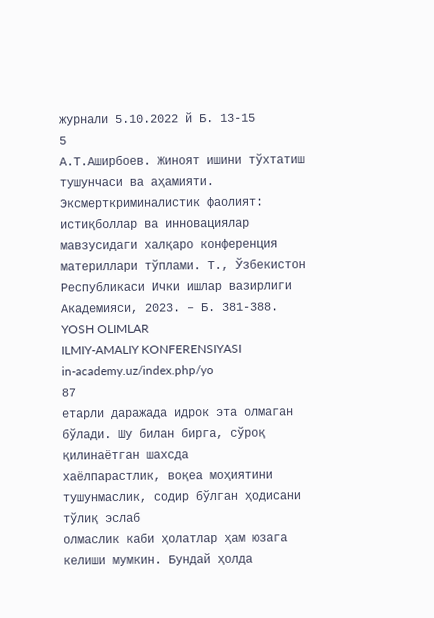журнали 5.10.2022 й Б. 13-15
5
А.Т.Аширбоев. Жиноят ишини тўхтатиш тушунчаси ва аҳамияти. Эксмерткриминалистик фаолият:
истиқболлар ва инновациялар мавзусидаги халқаро конференция материллари тўплами. Т., Ўзбекистон
Республикаси Ички ишлар вазирлиги Академияси, 2023. – Б. 381-388.
YOSH OLIMLAR
ILMIY-AMALIY KONFERENSIYASI
in-academy.uz/index.php/yo
87
етарли даражада идрок эта олмаган бўлади. Шу билан бирга, сўроқ қилинаётган шахсда
хаёлпарастлик, воқеа моҳиятини тушунмаслик, содир бўлган ҳодисани тўлиқ эслаб
олмаслик каби ҳолатлар ҳам юзага келиши мумкин. Бундай ҳолда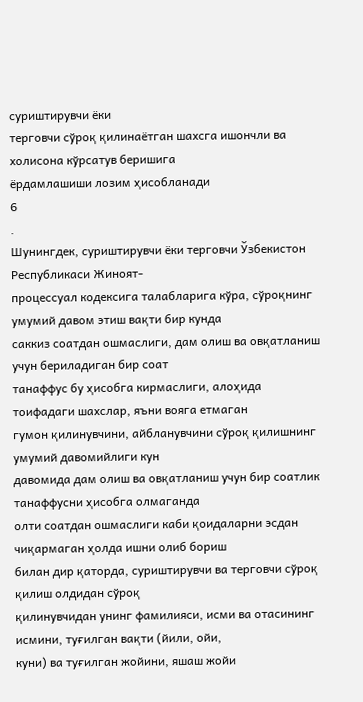суриштирувчи ёки
терговчи сўроқ қилинаётган шахсга ишончли ва холисона кўрсатув беришига
ёрдамлашиши лозим ҳисобланади
6
.
Шунингдек, суриштирувчи ёки терговчи Ўзбекистон Республикаси Жиноят-
процессуал кодексига талабларига кўра, сўроқнинг умумий давом этиш вақти бир кунда
саккиз соатдан ошмаслиги, дам олиш ва овқатланиш учун бериладиган бир соат
танаффус бу ҳисобга кирмаслиги, алоҳида тоифадаги шахслар, яъни вояга етмаган
гумон қилинувчини, айбланувчини сўроқ қилишнинг умумий давомийлиги кун
давомида дам олиш ва овқатланиш учун бир соатлик танаффусни ҳисобга олмаганда
олти соатдан ошмаслиги каби қоидаларни эсдан чиқармаган ҳолда ишни олиб бориш
билан дир қаторда, суриштирувчи ва терговчи сўроқ қилиш олдидан сўроқ
қилинувчидан унинг фамилияси, исми ва отасининг исмини, туғилган вақти (йили, ойи,
куни) ва туғилган жойини, яшаш жойи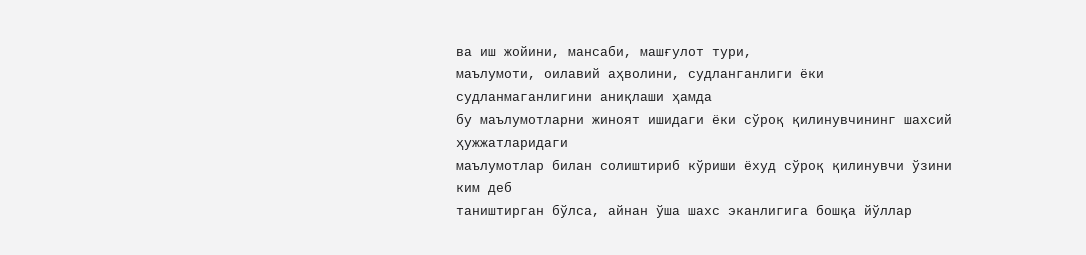ва иш жойини, мансаби, машғулот тури,
маълумоти, оилавий аҳволини, судланганлиги ёки судланмаганлигини аниқлаши ҳамда
бу маълумотларни жиноят ишидаги ёки сўроқ қилинувчининг шахсий ҳужжатларидаги
маълумотлар билан солиштириб кўриши ёхуд сўроқ қилинувчи ўзини ким деб
таништирган бўлса, айнан ўша шахс эканлигига бошқа йўллар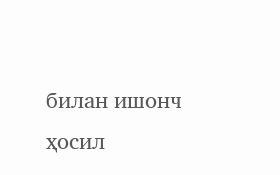билан ишонч ҳосил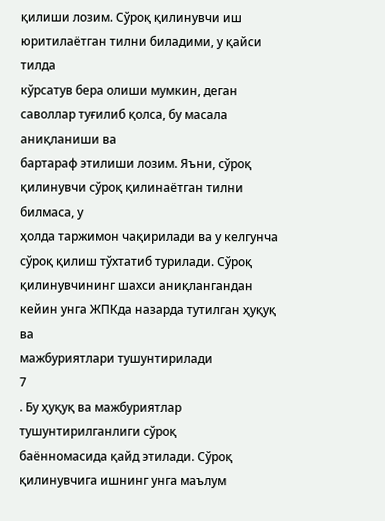қилиши лозим. Сўроқ қилинувчи иш юритилаётган тилни биладими, у қайси тилда
кўрсатув бера олиши мумкин, деган саволлар туғилиб қолса, бу масала аниқланиши ва
бартараф этилиши лозим. Яъни, сўроқ қилинувчи сўроқ қилинаётган тилни билмаса, у
ҳолда таржимон чақирилади ва у келгунча сўроқ қилиш тўхтатиб турилади. Сўроқ
қилинувчининг шахси аниқлангандан кейин унга ЖПКда назарда тутилган ҳуқуқ ва
мажбуриятлари тушунтирилади
7
. Бу ҳуқуқ ва мажбуриятлар тушунтирилганлиги сўроқ
баённомасида қайд этилади. Сўроқ қилинувчига ишнинг унга маълум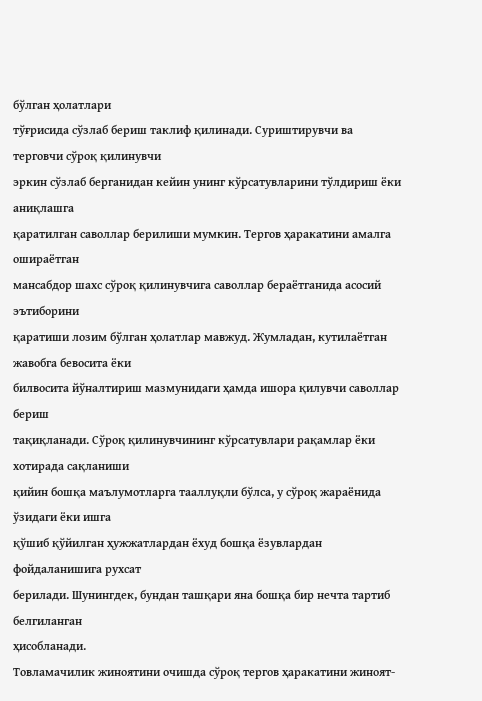бўлган ҳолатлари
тўғрисида сўзлаб бериш таклиф қилинади. Суриштирувчи ва терговчи сўроқ қилинувчи
эркин сўзлаб берганидан кейин унинг кўрсатувларини тўлдириш ёки аниқлашга
қаратилган саволлар берилиши мумкин. Тергов ҳаракатини амалга ошираётган
мансабдор шахс сўроқ қилинувчига саволлар бераётганида асосий эътиборини
қаратиши лозим бўлган ҳолатлар мавжуд. Жумладан, кутилаётган жавобга бевосита ёки
билвосита йўналтириш мазмунидаги ҳамда ишора қилувчи саволлар бериш
тақиқланади. Сўроқ қилинувчининг кўрсатувлари рақамлар ёки хотирада сақланиши
қийин бошқа маълумотларга тааллуқли бўлса, у сўроқ жараёнида ўзидаги ёки ишга
қўшиб қўйилган ҳужжатлардан ёхуд бошқа ёзувлардан фойдаланишига рухсат
берилади. Шунингдек, бундан ташқари яна бошқа бир нечта тартиб белгиланган
ҳисобланади.
Товламачилик жиноятини очишда сўроқ тергов ҳаракатини жиноят-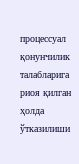процессуал
қонунчилик талабларига риоя қилган ҳолда ўтказилиши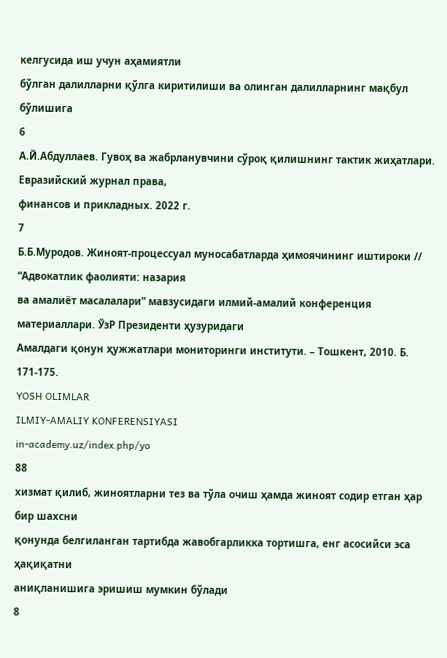келгусида иш учун аҳамиятли
бўлган далилларни қўлга киритилиши ва олинган далилларнинг мақбул бўлишига
6
А.Й.Абдуллаев. Гувоҳ ва жабрланувчини сўроқ қилишнинг тактик жиҳатлари. Евразийский журнал права,
финансов и прикладных. 2022 г.
7
Б.Б.Муродов. Жиноят-процессуал муносабатларда ҳимоячининг иштироки // “Адвокатлик фаолияти: назария
ва амалиёт масалалари” мавзусидаги илмий-амалий конференция материаллари. ЎзР Президенти ҳузуридаги
Амалдаги қонун ҳужжатлари мониторинги институти. – Тошкент, 2010. Б. 171-175.
YOSH OLIMLAR
ILMIY-AMALIY KONFERENSIYASI
in-academy.uz/index.php/yo
88
хизмат қилиб, жиноятларни тез ва тўла очиш ҳамда жиноят содир етган ҳар бир шахсни
қонунда белгиланган тартибда жавобгарликка тортишга, енг асосийси эса ҳақиқатни
аниқланишига эришиш мумкин бўлади
8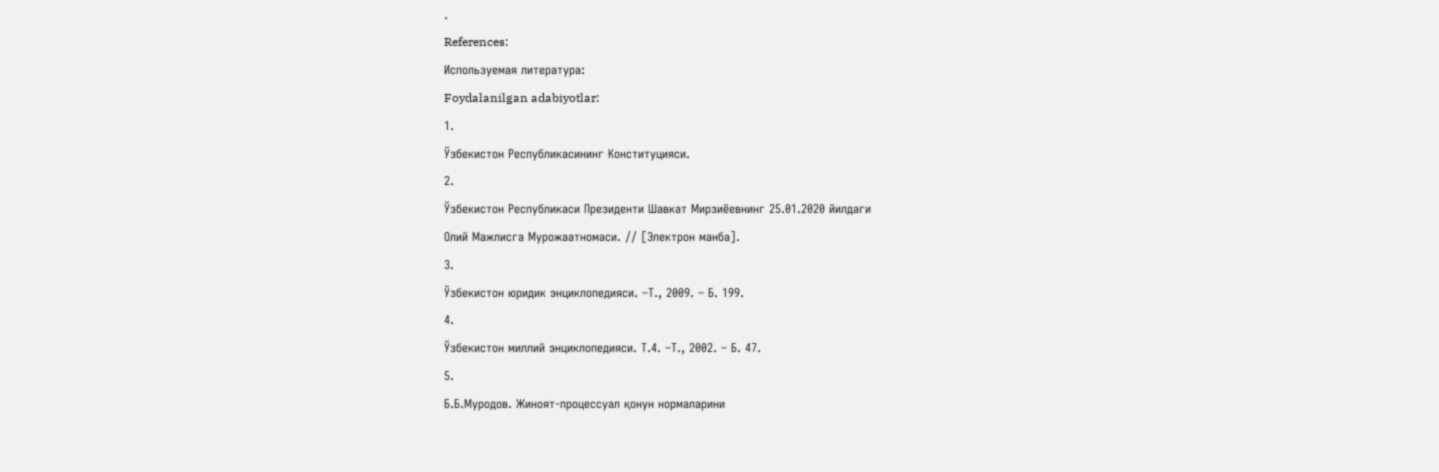.
References:
Используемая литература:
Foydalanilgan adabiyotlar:
1.
Ўзбекистон Республикасининг Конституцияси.
2.
Ўзбекистон Республикаси Президенти Шавкат Мирзиёевнинг 25.01.2020 йилдаги
Олий Мажлисга Мурожаатномаси. // [Электрон манба].
3.
Ўзбекистон юридик энциклопедияси. –Т., 2009. – Б. 199.
4.
Ўзбекистон миллий энциклопедияси. Т.4. –Т., 2002. – Б. 47.
5.
Б.Б.Муродов. Жиноят-процессуал қонун нормаларини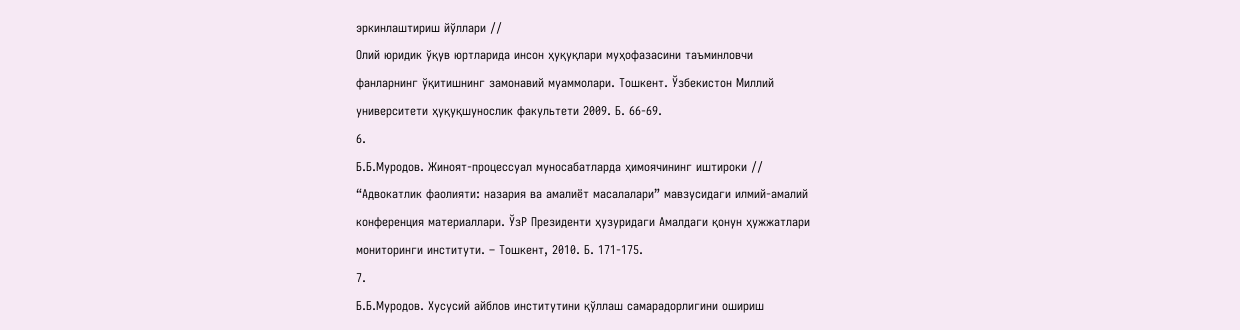эркинлаштириш йўллари //
Олий юридик ўқув юртларида инсон ҳуқуқлари муҳофазасини таъминловчи
фанларнинг ўқитишнинг замонавий муаммолари. Тошкент. Ўзбекистон Миллий
университети ҳуқуқшунослик факультети 2009. Б. 66-69.
6.
Б.Б.Муродов. Жиноят-процессуал муносабатларда ҳимоячининг иштироки //
“Адвокатлик фаолияти: назария ва амалиёт масалалари” мавзусидаги илмий-амалий
конференция материаллари. ЎзР Президенти ҳузуридаги Амалдаги қонун ҳужжатлари
мониторинги институти. – Тошкент, 2010. Б. 171-175.
7.
Б.Б.Муродов. Хусусий айблов институтини қўллаш самарадорлигини ошириш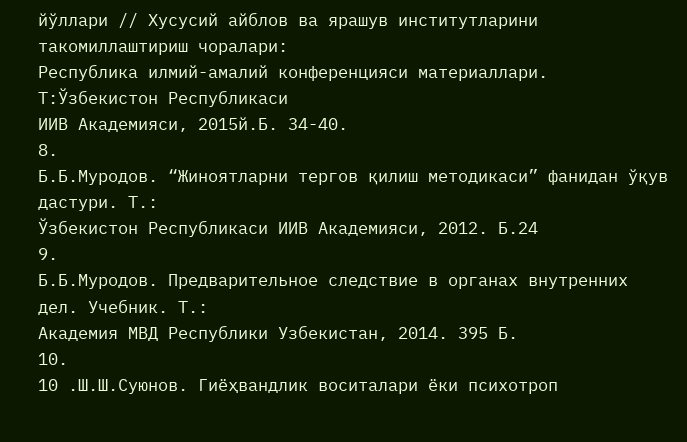йўллари // Хусусий айблов ва ярашув институтларини такомиллаштириш чоралари:
Республика илмий-амалий конференцияси материаллари. Т:Ўзбекистон Республикаси
ИИВ Академияси, 2015й.Б. 34-40.
8.
Б.Б.Муродов. “Жиноятларни тергов қилиш методикаси” фанидан ўқув дастури. Т.:
Ўзбекистон Республикаси ИИВ Академияси, 2012. Б.24
9.
Б.Б.Муродов. Предварительное следствие в органах внутренних дел. Учебник. Т.:
Академия МВД Республики Узбекистан, 2014. 395 Б.
10.
10 .Ш.Ш.Суюнов. Гиёҳвандлик воситалари ёки психотроп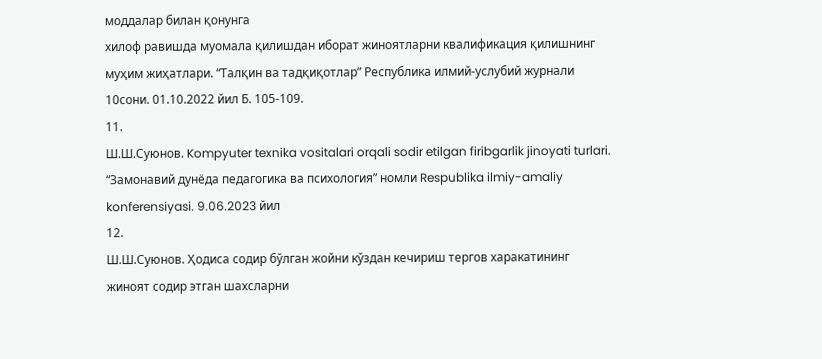моддалар билан қонунга
хилоф равишда муомала қилишдан иборат жиноятларни квалификация қилишнинг
муҳим жиҳатлари. “Талқин ва тадқиқотлар” Республика илмий-услубий журнали
10сони. 01.10.2022 йил Б. 105-109.
11.
Ш.Ш.Суюнов. Kompyuter texnika vositalari orqali sodir etilgan firibgarlik jinoyati turlari.
“Замонавий дунёда педагогика ва психология” номли Respublika ilmiy-amaliy
konferensiyasi. 9.06.2023 йил
12.
Ш.Ш.Суюнов. Ҳодиса содир бўлган жойни кўздан кечириш тергов харакатининг
жиноят содир этган шахсларни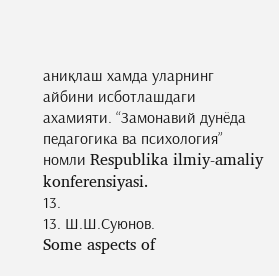аниқлаш хамда уларнинг айбини исботлашдаги
ахамияти. “Замонавий дунёда педагогика ва психология” номли Respublika ilmiy-amaliy
konferensiyasi.
13.
13. Ш.Ш.Суюнов.
Some aspects of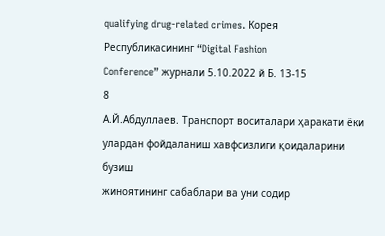qualifying drug-related crimes. Корея
Республикасининг “Digital Fashion
Conference” журнали 5.10.2022 й Б. 13-15
8
А.Й.Абдуллаев. Транспорт воситалари ҳаракати ёки улардан фойдаланиш хавфсизлиги қоидаларини бузиш
жиноятининг сабаблари ва уни содир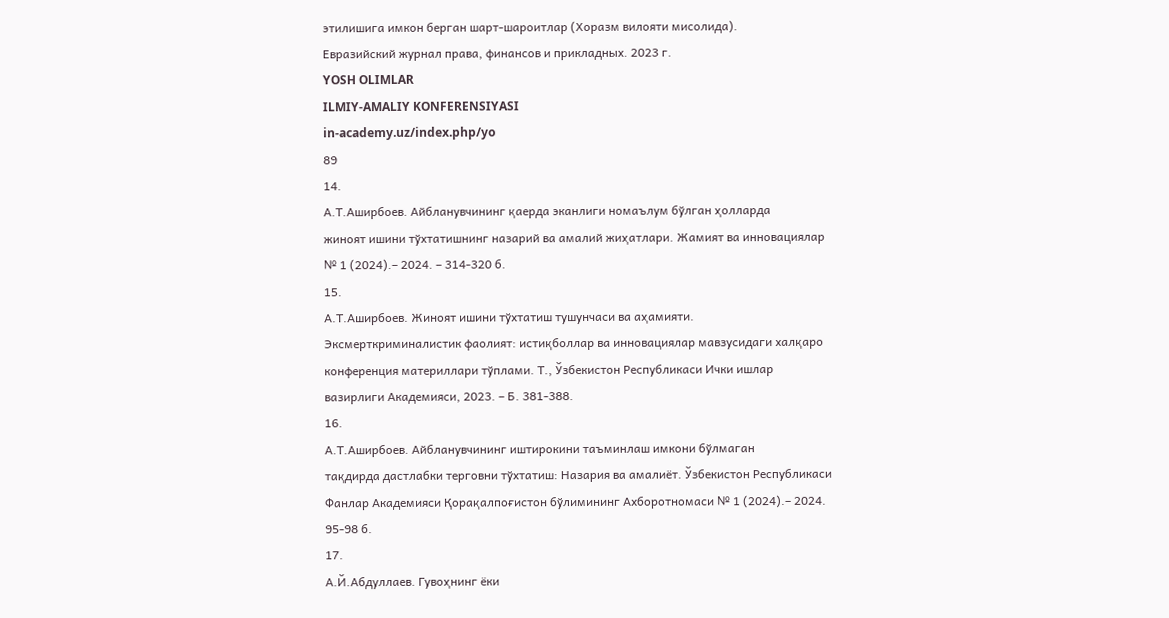этилишига имкон берган шарт-шароитлар (Хоразм вилояти мисолида).
Евразийский журнал права, финансов и прикладных. 2023 г.
YOSH OLIMLAR
ILMIY-AMALIY KONFERENSIYASI
in-academy.uz/index.php/yo
89
14.
А.Т.Аширбоев. Айбланувчининг қаерда эканлиги номаълум бўлган ҳолларда
жиноят ишини тўхтатишнинг назарий ва амалий жиҳатлари. Жамият ва инновациялар
№ 1 (2024).– 2024. – 314-320 б.
15.
А.Т.Аширбоев. Жиноят ишини тўхтатиш тушунчаси ва аҳамияти.
Эксмерткриминалистик фаолият: истиқболлар ва инновациялар мавзусидаги халқаро
конференция материллари тўплами. Т., Ўзбекистон Республикаси Ички ишлар
вазирлиги Академияси, 2023. – Б. 381-388.
16.
А.Т.Аширбоев. Айбланувчининг иштирокини таъминлаш имкони бўлмаган
тақдирда дастлабки терговни тўхтатиш: Назария ва амалиёт. Ўзбекистон Республикаси
Фанлар Академияси Қорақалпоғистон бўлимининг Ахборотномаси № 1 (2024).– 2024.
95-98 б.
17.
А.Й.Абдуллаев. Гувоҳнинг ёки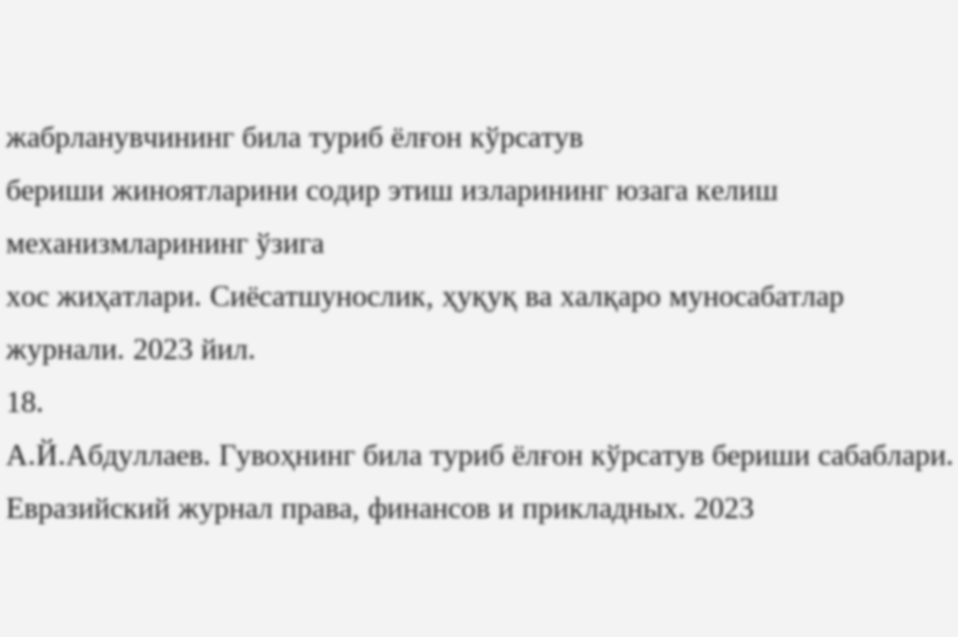жабрланувчининг била туриб ёлғон кўрсатув
бериши жиноятларини содир этиш изларининг юзага келиш механизмларининг ўзига
хос жиҳатлари. Сиёсатшунослик, ҳуқуқ ва халқаро муносабатлар журнали. 2023 йил.
18.
А.Й.Абдуллаев. Гувоҳнинг била туриб ёлғон кўрсатув бериши сабаблари.
Евразийский журнал права, финансов и прикладных. 2023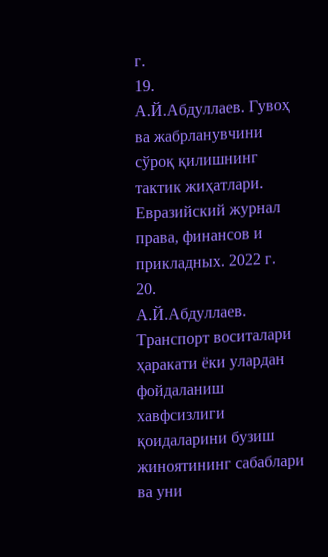г.
19.
А.Й.Абдуллаев. Гувоҳ ва жабрланувчини сўроқ қилишнинг тактик жиҳатлари.
Евразийский журнал права, финансов и прикладных. 2022 г.
20.
А.Й.Абдуллаев. Транспорт воситалари ҳаракати ёки улардан фойдаланиш
хавфсизлиги қоидаларини бузиш жиноятининг сабаблари ва уни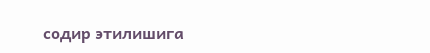содир этилишига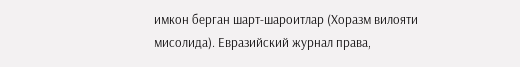имкон берган шарт-шароитлар (Хоразм вилояти мисолида). Евразийский журнал права,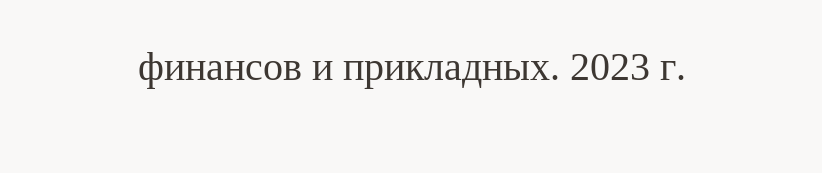финансов и прикладных. 2023 г.